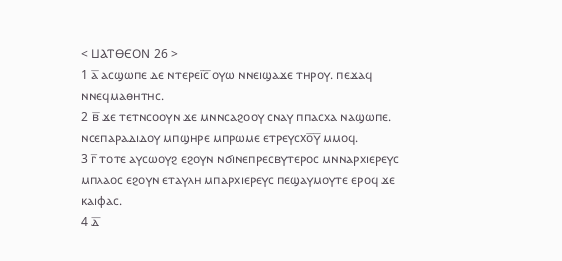< ⳘⲀⲦⲐⲈⲞⲚ 26 >
1 ⲁ̅ ⲁⲥϣⲱⲡⲉ ⲇⲉ ⲛⲧⲉⲣⲉⲓ̅ⲥ̅ ⲟⲩⲱ ⲛⲛⲉⲓϣⲁϫⲉ ⲧⲏⲣⲟⲩ. ⲡⲉϫⲁϥ ⲛⲛⲉϥⲙⲁⲑⲏⲧⲏⲥ.
2 ⲃ̅ ϫⲉ ⲧⲉⲧⲛⲥⲟⲟⲩⲛ ϫⲉ ⲙⲛⲛⲥⲁϩⲟⲟⲩ ⲥⲛⲁⲩ ⲡⲡⲁⲥⲭⲁ ⲛⲁϣⲱⲡⲉ. ⲛⲥⲉⲡⲁⲣⲁⲇⲓⲇⲟⲩ ⲙⲡϣⲏⲣⲉ ⲙⲡⲣⲱⲙⲉ ⲉⲧⲣⲉⲩⲥxⲟ̅ⲩ̅ ⲙⲙⲟϥ.
3 ⲅ̅ ⲧⲟⲧⲉ ⲁⲩⲥⲱⲟⲩϩ ⲉϩⲟⲩⲛ ⲛϭⲓⲛⲉⲡⲣⲉⲥⲃⲩⲧⲉⲣⲟⲥ ⲙⲛⲛⲁⲣⲭⲓⲉⲣⲉⲩⲥ ⲙⲡⲗⲁⲟⲥ ⲉϩⲟⲩⲛ ⲉⲧⲁⲩⲗⲏ ⲙⲡⲁⲣⲭⲓⲉⲣⲉⲩⲥ ⲡⲉϣⲁⲩⲙⲟⲩⲧⲉ ⲉⲣⲟϥ ϫⲉ ⲕⲁⲓⲫⲁⲥ.
4 ⲇ̅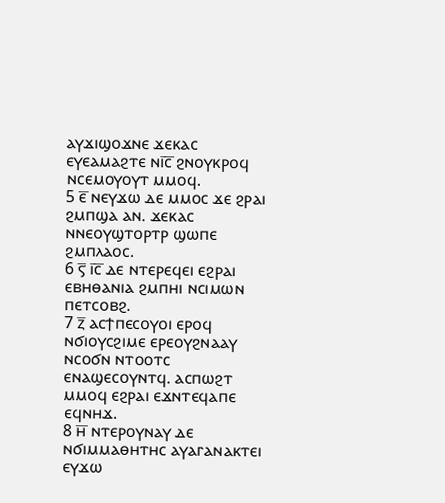ⲁⲩϫⲓϣⲟϫⲛⲉ ϫⲉⲕⲁⲥ ⲉⲩⲉⲁⲙⲁϩⲧⲉ ⲛⲓ̅ⲥ̅ ϩⲛⲟⲩⲕⲣⲟϥ ⲛⲥⲉⲙⲟⲩⲟⲩⲧ ⲙⲙⲟϥ.
5 ⲉ̅ ⲛⲉⲩϫⲱ ⲇⲉ ⲙⲙⲟⲥ ϫⲉ ϩⲣⲁⲓ ϩⲙⲡϣⲁ ⲁⲛ. ϫⲉⲕⲁⲥ ⲛⲛⲉⲟⲩϣⲧⲟⲣⲧⲣ ϣⲱⲡⲉ ϩⲙⲡⲗⲁⲟⲥ.
6 ⲋ̅ ⲓ̅ⲥ̅ ⲇⲉ ⲛⲧⲉⲣⲉϥⲉⲓ ⲉϩⲣⲁⲓ ⲉⲃⲏⲑⲁⲛⲓⲁ ϩⲙⲡⲏⲓ ⲛⲥⲓⲙⲱⲛ ⲡⲉⲧⲥⲟⲃϩ.
7 ⲍ̅ ⲁⲥϯⲡⲉⲥⲟⲩⲟⲓ ⲉⲣⲟϥ ⲛϭⲓⲟⲩⲥϩⲓⲙⲉ ⲉⲣⲉⲟⲩϩⲛⲁⲁⲩ ⲛⲥⲟϭⲛ ⲛⲧⲟⲟⲧⲥ ⲉⲛⲁϣⲉⲥⲟⲩⲛⲧϥ. ⲁⲥⲡⲱϩⲧ ⲙⲙⲟϥ ⲉϩⲣⲁⲓ ⲉϫⲛⲧⲉϥⲁⲡⲉ ⲉϥⲛⲏϫ.
8 ⲏ̅ ⲛⲧⲉⲣⲟⲩⲛⲁⲩ ⲇⲉ ⲛϭⲓⲙⲙⲁⲑⲏⲧⲏⲥ ⲁⲩⲁⲅⲁⲛⲁⲕⲧⲉⲓ ⲉⲩϫⲱ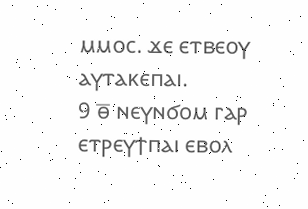ⲙⲙⲟⲥ. ϫⲉ ⲉⲧⲃⲉⲟⲩ ⲁⲩⲧⲁⲕⲉⲡⲁⲓ.
9 ⲑ̅ ⲛⲉⲩⲛϭⲟⲙ ⲅⲁⲣ ⲉⲧⲣⲉⲩϯⲡⲁⲓ ⲉⲃⲟⲗ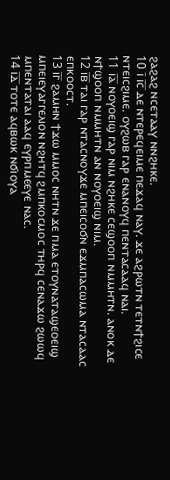ϩⲁϩⲁϩ ⲛⲥⲉⲧⲁⲁⲩ ⲛⲛϩⲏⲕⲉ.
10 ⲓ̅ ⲓ̅ⲥ̅ ⲇⲉ ⲛⲧⲉⲣⲉϥⲉⲓⲙⲉ ⲡⲉϫⲁϥ ⲛⲁⲩ. ϫⲉ ⲁϩⲣⲱⲧⲛ ⲧⲉⲧⲛϯϩⲓⲥⲉ ⲛⲧⲉⲓⲥϩⲓⲙⲉ. ⲟⲩϩⲱⲃ ⲅⲁⲣ ⲉⲛⲁⲛⲟⲩϥ ⲡⲉⲛⲧⲁⲥⲁⲁϥ ⲛⲁⲓ.
11 ⲓ̅ⲁ̅ ⲛⲟⲩⲟⲉⲓϣ ⲅⲁⲣ ⲛⲓⲙ ⲛϩⲏⲕⲉ ⲥⲉϣⲟⲟⲡ ⲛⲙⲙⲏⲧⲛ. ⲁⲛⲟⲕ ⲇⲉ ⲛϯϣⲟⲟⲡ ⲛⲙⲙⲏⲧⲛ ⲁⲛ ⲛⲟⲩⲟⲉⲓϣ ⲛⲓⲙ.
12 ⲓ̅ⲃ̅ ⲧⲁⲓ ⲅⲁⲣ ⲛⲧⲁⲥⲛⲟⲩϫⲉ ⲙⲡⲉⲓⲥⲟϭⲛ ⲉϫⲙⲡⲁⲥⲱⲙⲁ ⲛⲧⲁⲥⲁⲁⲥ ⲉⲡⲕⲟⲟⲥⲧ.
13 ⲓ̅ⲅ̅ ϩⲁⲙⲏⲛ ϯϫⲱ ⲙⲙⲟⲥ ⲛⲏⲧⲛ ϫⲉ ⲡⲙⲁ ⲉⲧⲟⲩⲛⲁⲧⲁϣⲉⲟⲉⲓϣ ⲙⲡⲉⲓⲉⲩⲁⲅⲅⲉⲗⲓⲟⲛ ⲛϩⲏⲧϥ ϩⲙⲡⲕⲟⲥⲙⲟⲥ ⲧⲏⲣϥ ⲥⲉⲛⲁϫⲱ ϩⲱⲱϥ ⲙⲡⲉⲛⲧⲁⲧⲁⲓ ⲁⲁϥ ⲉⲩⲣⲡⲙⲉⲉⲩⲉ ⲛⲁⲥ.
14 ⲓ̅ⲇ̅ ⲧⲟⲧⲉ ⲁϥⲃⲱⲕ ⲛϭⲓⲟⲩⲁ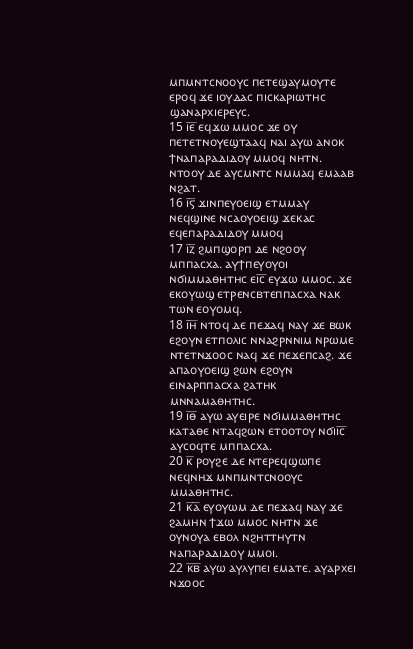ⲙⲡⲙⲛⲧⲥⲛⲟⲟⲩⲥ ⲡⲉⲧⲉϣⲁⲩⲙⲟⲩⲧⲉ ⲉⲣⲟϥ ϫⲉ ⲓⲟⲩⲇⲁⲥ ⲡⲓⲥⲕⲁⲣⲓⲱⲧⲏⲥ ϣⲁⲛⲁⲣⲭⲓⲉⲣⲉⲩⲥ.
15 ⲓ̅ⲉ̅ ⲉϥϫⲱ ⲙⲙⲟⲥ ϫⲉ ⲟⲩ ⲡⲉⲧⲉⲧⲛⲟⲩⲉϣⲧⲁⲁϥ ⲛⲁⲓ ⲁⲩⲱ ⲁⲛⲟⲕ ϯⲛⲁⲡⲁⲣⲁⲇⲓⲇⲟⲩ ⲙⲙⲟϥ ⲛⲏⲧⲛ. ⲛⲧⲟⲟⲩ ⲇⲉ ⲁⲩⲥⲙⲛⲧⲥ ⲛⲙⲙⲁϥ ⲉⲙⲁⲁⲃ ⲛϩⲁⲧ.
16 ⲓ̅ⲋ̅ ϫⲓⲛⲡⲉⲩⲟⲉⲓϣ ⲉⲧⲙⲙⲁⲩ ⲛⲉϥϣⲓⲛⲉ ⲛⲥⲁⲟⲩⲟⲉⲓϣ ϫⲉⲕⲁⲥ ⲉϥⲉⲡⲁⲣⲁⲇⲓⲇⲟⲩ ⲙⲙⲟϥ
17 ⲓ̅ⲍ̅ ϩⲙⲡϣⲟⲣⲡ ⲇⲉ ⲛϩⲟⲟⲩ ⲙⲡⲡⲁⲥⲭⲁ. ⲁⲩϯⲡⲉⲩⲟⲩⲟⲓ ⲛϭⲓⲙⲙⲁⲑⲏⲧⲏⲥ ⲉⲓ̅ⲥ̅ ⲉⲩϫⲱ ⲙⲙⲟⲥ. ϫⲉ ⲉⲕⲟⲩⲱϣ ⲉⲧⲣⲉⲛⲥⲃⲧⲉⲡⲡⲁⲥⲭⲁ ⲛⲁⲕ ⲧⲱⲛ ⲉⲟⲩⲟⲙϥ.
18 ⲓ̅ⲏ̅ ⲛⲧⲟϥ ⲇⲉ ⲡⲉϫⲁϥ ⲛⲁⲩ ϫⲉ ⲃⲱⲕ ⲉϩⲟⲩⲛ ⲉⲧⲡⲟⲗⲓⲥ ⲛⲛⲁϩⲣⲛⲛⲓⲙ ⲛⲣⲱⲙⲉ ⲛⲧⲉⲧⲛϫⲟⲟⲥ ⲛⲁϥ ϫⲉ ⲡⲉϫⲉⲡⲥⲁϩ. ϫⲉ ⲁⲡⲁⲟⲩⲟⲉⲓϣ ϩⲱⲛ ⲉϩⲟⲩⲛ ⲉⲓⲛⲁⲣⲡⲡⲁⲥⲭⲁ ϩⲁⲧⲏⲕ ⲙⲛⲛⲁⲙⲁⲑⲏⲧⲏⲥ.
19 ⲓ̅ⲑ̅ ⲁⲩⲱ ⲁⲩⲉⲓⲣⲉ ⲛϭⲓⲙⲙⲁⲑⲏⲧⲏⲥ ⲕⲁⲧⲁⲑⲉ ⲛⲧⲁϥϩⲱⲛ ⲉⲧⲟⲟⲧⲟⲩ ⲛϭⲓⲓ̅ⲥ̅ ⲁⲩⲥⲟϥⲧⲉ ⲙⲡⲡⲁⲥⲭⲁ.
20 ⲕ̅ ⲣⲟⲩϩⲉ ⲇⲉ ⲛⲧⲉⲣⲉϥϣⲱⲡⲉ ⲛⲉϥⲛⲏϫ ⲙⲛⲡⲙⲛⲧⲥⲛⲟⲟⲩⲥ ⲙⲙⲁⲑⲏⲧⲏⲥ.
21 ⲕ̅ⲁ̅ ⲉⲩⲟⲩⲱⲙ ⲇⲉ ⲡⲉϫⲁϥ ⲛⲁⲩ ϫⲉ ϩⲁⲙⲏⲛ ϯϫⲱ ⲙⲙⲟⲥ ⲛⲏⲧⲛ ϫⲉ ⲟⲩⲛⲟⲩⲁ ⲉⲃⲟⲗ ⲛϩⲏⲧⲧⲏⲩⲧⲛ ⲛⲁⲡⲁⲣⲁⲇⲓⲇⲟⲩ ⲙⲙⲟⲓ.
22 ⲕ̅ⲃ̅ ⲁⲩⲱ ⲁⲩⲗⲩⲡⲉⲓ ⲉⲙⲁⲧⲉ. ⲁⲩⲁⲣⲭⲉⲓ ⲛϫⲟⲟⲥ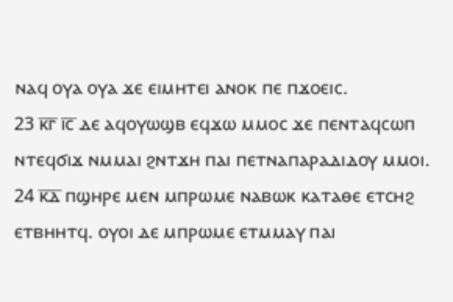ⲛⲁϥ ⲟⲩⲁ ⲟⲩⲁ ϫⲉ ⲉⲓⲙⲏⲧⲉⲓ ⲁⲛⲟⲕ ⲡⲉ ⲡϫⲟⲉⲓⲥ.
23 ⲕ̅ⲅ̅ ⲓ̅ⲥ̅ ⲇⲉ ⲁϥⲟⲩⲱϣⲃ ⲉϥϫⲱ ⲙⲙⲟⲥ ϫⲉ ⲡⲉⲛⲧⲁϥⲥⲱⲡ ⲛⲧⲉϥϭⲓϫ ⲛⲙⲙⲁⲓ ϩⲛⲧϫⲏ ⲡⲁⲓ ⲡⲉⲧⲛⲁⲡⲁⲣⲁⲇⲓⲇⲟⲩ ⲙⲙⲟⲓ.
24 ⲕ̅ⲇ̅ ⲡϣⲏⲣⲉ ⲙⲉⲛ ⲙⲡⲣⲱⲙⲉ ⲛⲁⲃⲱⲕ ⲕⲁⲧⲁⲑⲉ ⲉⲧⲥⲏϩ ⲉⲧⲃⲏⲏⲧϥ. ⲟⲩⲟⲓ ⲇⲉ ⲙⲡⲣⲱⲙⲉ ⲉⲧⲙⲙⲁⲩ ⲡⲁⲓ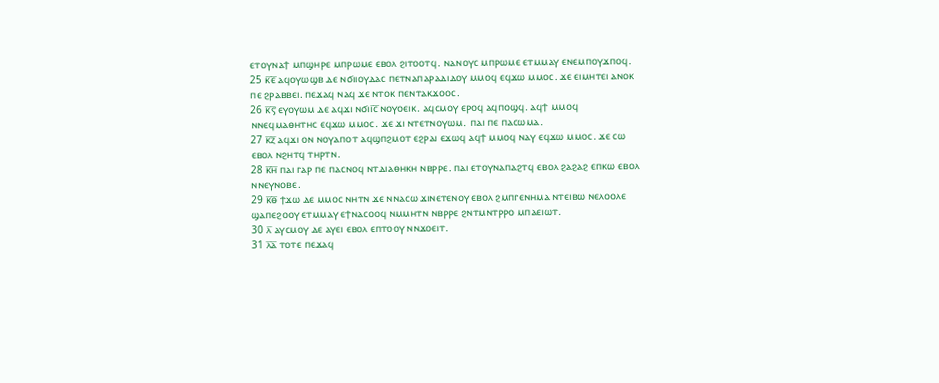ⲉⲧⲟⲩⲛⲁϯ ⲙⲡϣⲏⲣⲉ ⲙⲡⲣⲱⲙⲉ ⲉⲃⲟⲗ ϩⲓⲧⲟⲟⲧϥ. ⲛⲁⲛⲟⲩⲥ ⲙⲡⲣⲱⲙⲉ ⲉⲧⲙⲙⲁⲩ ⲉⲛⲉⲙⲡⲟⲩϫⲡⲟϥ.
25 ⲕ̅ⲉ̅ ⲁϥⲟⲩⲱϣⲃ ⲇⲉ ⲛϭⲓⲓⲟⲩⲇⲁⲥ ⲡⲉⲧⲛⲁⲡⲁⲣⲁⲇⲓⲇⲟⲩ ⲙⲙⲟϥ ⲉϥϫⲱ ⲙⲙⲟⲥ. ϫⲉ ⲉⲓⲙⲏⲧⲉⲓ ⲁⲛⲟⲕ ⲡⲉ ϩⲣⲁⲃⲃⲉⲓ. ⲡⲉϫⲁϥ ⲛⲁϥ ϫⲉ ⲛⲧⲟⲕ ⲡⲉⲛⲧⲁⲕϫⲟⲟⲥ.
26 ⲕ̅ⲋ̅ ⲉⲩⲟⲩⲱⲙ ⲇⲉ ⲁϥϫⲓ ⲛϭⲓⲓ̅ⲥ̅ ⲛⲟⲩⲟⲉⲓⲕ. ⲁϥⲥⲙⲟⲩ ⲉⲣⲟϥ ⲁϥⲡⲟϣϥ. ⲁϥϯ ⲙⲙⲟϥ ⲛⲛⲉϥⲙⲁⲑⲏⲧⲏⲥ ⲉϥϫⲱ ⲙⲙⲟⲥ. ϫⲉ ϫⲓ ⲛⲧⲉⲧⲛⲟⲩⲱⲙ. ⲡⲁⲓ ⲡⲉ ⲡⲁⲥⲱⲙⲁ.
27 ⲕ̅ⲍ̅ ⲁϥϫⲓ ⲟⲛ ⲛⲟⲩⲁⲡⲟⲧ ⲁϥϣⲡϩⲙⲟⲧ ⲉϩⲣⲁⲓ ⲉϫⲱϥ ⲁϥϯ ⲙⲙⲟϥ ⲛⲁⲩ ⲉϥϫⲱ ⲙⲙⲟⲥ. ϫⲉ ⲥⲱ ⲉⲃⲟⲗ ⲛϩⲏⲧϥ ⲧⲏⲣⲧⲛ.
28 ⲕ̅ⲏ̅ ⲡⲁⲓ ⲅⲁⲣ ⲡⲉ ⲡⲁⲥⲛⲟϥ ⲛⲧⲇⲓⲁⲑⲏⲕⲏ ⲛⲃⲣⲣⲉ. ⲡⲁⲓ ⲉⲧⲟⲩⲛⲁⲡⲁϩⲧϥ ⲉⲃⲟⲗ ϩⲁϩⲁϩ ⲉⲡⲕⲱ ⲉⲃⲟⲗ ⲛⲛⲉⲩⲛⲟⲃⲉ.
29 ⲕ̅ⲑ̅ ϯϫⲱ ⲇⲉ ⲙⲙⲟⲥ ⲛⲏⲧⲛ ϫⲉ ⲛⲛⲁⲥⲱ ϫⲓⲛⲉⲧⲉⲛⲟⲩ ⲉⲃⲟⲗ ϩⲙⲡⲅⲉⲛⲏⲙⲁ ⲛⲧⲉⲓⲃⲱ ⲛⲉⲗⲟⲟⲗⲉ ϣⲁⲡⲉϩⲟⲟⲩ ⲉⲧⲙⲙⲁⲩ ⲉϯⲛⲁⲥⲟⲟϥ ⲛⲙⲙⲏⲧⲛ ⲛⲃⲣⲣⲉ ϩⲛⲧⲙⲛⲧⲣⲣⲟ ⲙⲡⲁⲉⲓⲱⲧ.
30 ⲗ̅ ⲁⲩⲥⲙⲟⲩ ⲇⲉ ⲁⲩⲉⲓ ⲉⲃⲟⲗ ⲉⲡⲧⲟⲟⲩ ⲛⲛϫⲟⲉⲓⲧ.
31 ⲗ̅ⲁ̅ ⲧⲟⲧⲉ ⲡⲉϫⲁϥ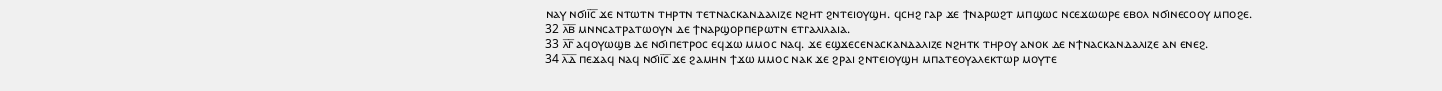ⲛⲁⲩ ⲛϭⲓⲓ̅ⲥ̅ ϫⲉ ⲛⲧⲱⲧⲛ ⲧⲏⲣⲧⲛ ⲧⲉⲧⲛⲁⲥⲕⲁⲛⲇⲁⲗⲓⲍⲉ ⲛϩⲏⲧ ϩⲛⲧⲉⲓⲟⲩϣⲏ. ϥⲥⲏϩ ⲅⲁⲣ ϫⲉ ϯⲛⲁⲣⲱϩⲧ ⲙⲡϣⲱⲥ ⲛⲥⲉϫⲱⲱⲣⲉ ⲉⲃⲟⲗ ⲛϭⲓⲛⲉⲥⲟⲟⲩ ⲙⲡⲟϩⲉ.
32 ⲗ̅ⲃ̅ ⲙⲛⲛⲥⲁⲧⲣⲁⲧⲱⲟⲩⲛ ⲇⲉ ϯⲛⲁⲣϣⲟⲣⲡⲉⲣⲱⲧⲛ ⲉⲧⲅⲁⲗⲓⲗⲁⲓⲁ.
33 ⲗ̅ⲅ̅ ⲁϥⲟⲩⲱϣⲃ ⲇⲉ ⲛϭⲓⲡⲉⲧⲣⲟⲥ ⲉϥϫⲱ ⲙⲙⲟⲥ ⲛⲁϥ. ϫⲉ ⲉϣϫⲉⲥⲉⲛⲁⲥⲕⲁⲛⲇⲁⲗⲓⲍⲉ ⲛϩⲏⲧⲕ ⲧⲏⲣⲟⲩ ⲁⲛⲟⲕ ⲇⲉ ⲛϯⲛⲁⲥⲕⲁⲛⲇⲁⲗⲓⲍⲉ ⲁⲛ ⲉⲛⲉϩ.
34 ⲗ̅ⲇ̅ ⲡⲉϫⲁϥ ⲛⲁϥ ⲛϭⲓⲓ̅ⲥ̅ ϫⲉ ϩⲁⲙⲏⲛ ϯϫⲱ ⲙⲙⲟⲥ ⲛⲁⲕ ϫⲉ ϩⲣⲁⲓ ϩⲛⲧⲉⲓⲟⲩϣⲏ ⲙⲡⲁⲧⲉⲟⲩⲁⲗⲉⲕⲧⲱⲣ ⲙⲟⲩⲧⲉ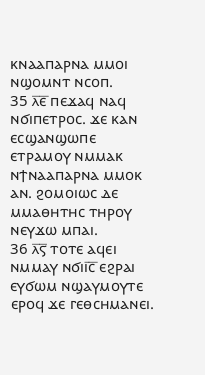ⲕⲛⲁⲁⲡⲁⲣⲛⲁ ⲙⲙⲟⲓ ⲛϣⲟⲙⲛⲧ ⲛⲥⲟⲡ.
35 ⲗ̅ⲉ̅ ⲡⲉϫⲁϥ ⲛⲁϥ ⲛϭⲓⲡⲉⲧⲣⲟⲥ. ϫⲉ ⲕⲁⲛ ⲉⲥϣⲁⲛϣⲱⲡⲉ ⲉⲧⲣⲁⲙⲟⲩ ⲛⲙⲙⲁⲕ ⲛϯⲛⲁⲁⲡⲁⲣⲛⲁ ⲙⲙⲟⲕ ⲁⲛ. ϩⲟⲙⲟⲓⲱⲥ ⲇⲉ ⲙⲙⲁⲑⲏⲧⲏⲥ ⲧⲏⲣⲟⲩ ⲛⲉⲩϫⲱ ⲙⲡⲁⲓ.
36 ⲗ̅ⲋ̅ ⲧⲟⲧⲉ ⲁϥⲉⲓ ⲛⲙⲙⲁⲩ ⲛϭⲓⲓ̅ⲥ̅ ⲉϩⲣⲁⲓ ⲉⲩϭⲱⲙ ⲛϣⲁⲩⲙⲟⲩⲧⲉ ⲉⲣⲟϥ ϫⲉ ⲅⲉⲑⲥⲏⲙⲁⲛⲉⲓ.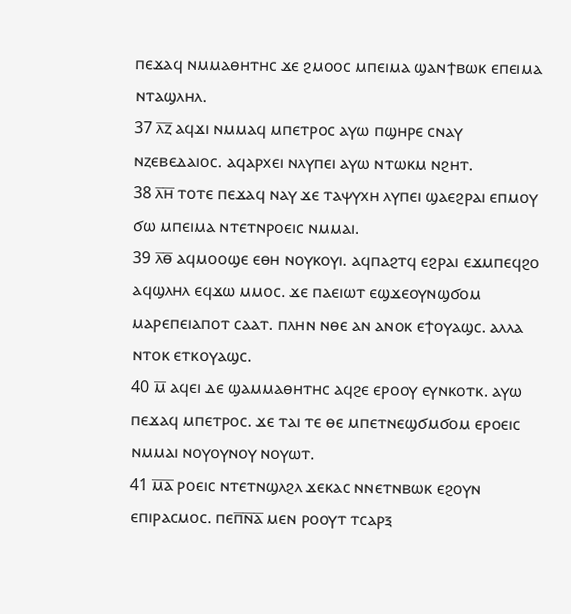ⲡⲉϫⲁϥ ⲛⲙⲙⲁⲑⲏⲧⲏⲥ ϫⲉ ϩⲙⲟⲟⲥ ⲙⲡⲉⲓⲙⲁ ϣⲁⲛϯⲃⲱⲕ ⲉⲡⲉⲓⲙⲁ ⲛⲧⲁϣⲗⲏⲗ.
37 ⲗ̅ⲍ̅ ⲁϥϫⲓ ⲛⲙⲙⲁϥ ⲙⲡⲉⲧⲣⲟⲥ ⲁⲩⲱ ⲡϣⲏⲣⲉ ⲥⲛⲁⲩ ⲛⲍⲉⲃⲉⲇⲁⲓⲟⲥ. ⲁϥⲁⲣⲭⲉⲓ ⲛⲗⲩⲡⲉⲓ ⲁⲩⲱ ⲛⲧⲱⲕⲙ ⲛϩⲏⲧ.
38 ⲗ̅ⲏ̅ ⲧⲟⲧⲉ ⲡⲉϫⲁϥ ⲛⲁⲩ ϫⲉ ⲧⲁⲯⲩⲭⲏ ⲗⲩⲡⲉⲓ ϣⲁⲉϩⲣⲁⲓ ⲉⲡⲙⲟⲩ ϭⲱ ⲙⲡⲉⲓⲙⲁ ⲛⲧⲉⲧⲛⲣⲟⲉⲓⲥ ⲛⲙⲙⲁⲓ.
39 ⲗ̅ⲑ̅ ⲁϥⲙⲟⲟϣⲉ ⲉⲑⲏ ⲛⲟⲩⲕⲟⲩⲓ. ⲁϥⲡⲁϩⲧϥ ⲉϩⲣⲁⲓ ⲉϫⲙⲡⲉϥϩⲟ ⲁϥϣⲗⲏⲗ ⲉϥϫⲱ ⲙⲙⲟⲥ. ϫⲉ ⲡⲁⲉⲓⲱⲧ ⲉϣϫⲉⲟⲩⲛϣϭⲟⲙ ⲙⲁⲣⲉⲡⲉⲓⲁⲡⲟⲧ ⲥⲁⲁⲧ. ⲡⲗⲏⲛ ⲛⲑⲉ ⲁⲛ ⲁⲛⲟⲕ ⲉϯⲟⲩⲁϣⲥ. ⲁⲗⲗⲁ ⲛⲧⲟⲕ ⲉⲧⲕⲟⲩⲁϣⲥ.
40 ⲙ̅ ⲁϥⲉⲓ ⲇⲉ ϣⲁⲙⲙⲁⲑⲏⲧⲏⲥ ⲁϥϩⲉ ⲉⲣⲟⲟⲩ ⲉⲩⲛⲕⲟⲧⲕ. ⲁⲩⲱ ⲡⲉϫⲁϥ ⲙⲡⲉⲧⲣⲟⲥ. ϫⲉ ⲧⲁⲓ ⲧⲉ ⲑⲉ ⲙⲡⲉⲧⲛⲉϣϭⲙϭⲟⲙ ⲉⲣⲟⲉⲓⲥ ⲛⲙⲙⲁⲓ ⲛⲟⲩⲟⲩⲛⲟⲩ ⲛⲟⲩⲱⲧ.
41 ⲙ̅ⲁ̅ ⲣⲟⲉⲓⲥ ⲛⲧⲉⲧⲛϣⲗϩⲗ ϫⲉⲕⲁⲥ ⲛⲛⲉⲧⲛⲃⲱⲕ ⲉϩⲟⲩⲛ ⲉⲡⲓⲣⲁⲥⲙⲟⲥ. ⲡⲉⲡ̅ⲛ̅ⲁ̅ ⲙⲉⲛ ⲣⲟⲟⲩⲧ ⲧⲥⲁⲣⲝ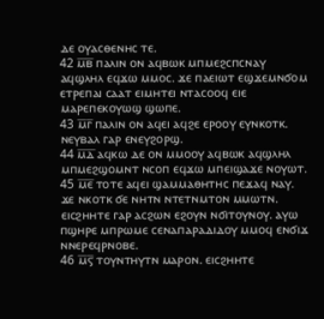ⲇⲉ ⲟⲩⲁⲥⲑⲉⲛⲏⲥ ⲧⲉ.
42 ⲙ̅ⲃ̅ ⲡⲁⲗⲓⲛ ⲟⲛ ⲁϥⲃⲱⲕ ⲙⲡⲙⲉϩⲥⲡⲥⲛⲁⲩ ⲁϥϣⲗⲏⲗ ⲉϥϫⲱ ⲙⲙⲟⲥ. ϫⲉ ⲡⲁⲉⲓⲱⲧ ⲉϣϫⲉⲙⲛϭⲟⲙ ⲉⲧⲣⲉⲡⲁⲓ ⲥⲁⲁⲧ ⲉⲓⲙⲏⲧⲉⲓ ⲛⲧⲁⲥⲟⲟϥ ⲉⲓⲉ ⲙⲁⲣⲉⲡⲉⲕⲟⲩⲱϣ ϣⲱⲡⲉ.
43 ⲙ̅ⲅ̅ ⲡⲁⲗⲓⲛ ⲟⲛ ⲁϥⲉⲓ ⲁϥϩⲉ ⲉⲣⲟⲟⲩ ⲉⲩⲛⲕⲟⲧⲕ. ⲛⲉⲩⲃⲁⲗ ⲅⲁⲣ ⲉⲛⲉⲩϩⲟⲣϣ.
44 ⲙ̅ⲇ̅ ⲁϥⲕⲱ ⲇⲉ ⲟⲛ ⲙⲙⲟⲟⲩ ⲁϥⲃⲱⲕ ⲁϥϣⲗⲏⲗ ⲙⲡⲙⲉϩϣⲟⲙⲛⲧ ⲛⲥⲟⲡ ⲉϥϫⲱ ⲙⲡⲉⲓϣⲁϫⲉ ⲛⲟⲩⲱⲧ.
45 ⲙ̅ⲉ̅ ⲧⲟⲧⲉ ⲁϥⲉⲓ ϣⲁⲙⲙⲁⲑⲏⲧⲏⲥ ⲡⲉϫⲁϥ ⲛⲁⲩ. ϫⲉ ⲛⲕⲟⲧⲕ ϭⲉ ⲛⲏⲧⲛ ⲛⲧⲉⲧⲛⲙⲧⲟⲛ ⲙⲙⲱⲧⲛ. ⲉⲓⲥϩⲏⲏⲧⲉ ⲅⲁⲣ ⲁⲥϩⲱⲛ ⲉϩⲟⲩⲛ ⲛϭⲓⲧⲟⲩⲛⲟⲩ. ⲁⲩⲱ ⲡϣⲏⲣⲉ ⲙⲡⲣⲱⲙⲉ ⲥⲉⲛⲁⲡⲁⲣⲁⲇⲓⲇⲟⲩ ⲙⲙⲟϥ ⲉⲛϭⲓϫ ⲛⲛⲉⲣⲉϥⲣⲛⲟⲃⲉ.
46 ⲙ̅ⲋ̅ ⲧⲟⲩⲛⲧⲏⲩⲧⲛ ⲙⲁⲣⲟⲛ. ⲉⲓⲥϩⲏⲏⲧⲉ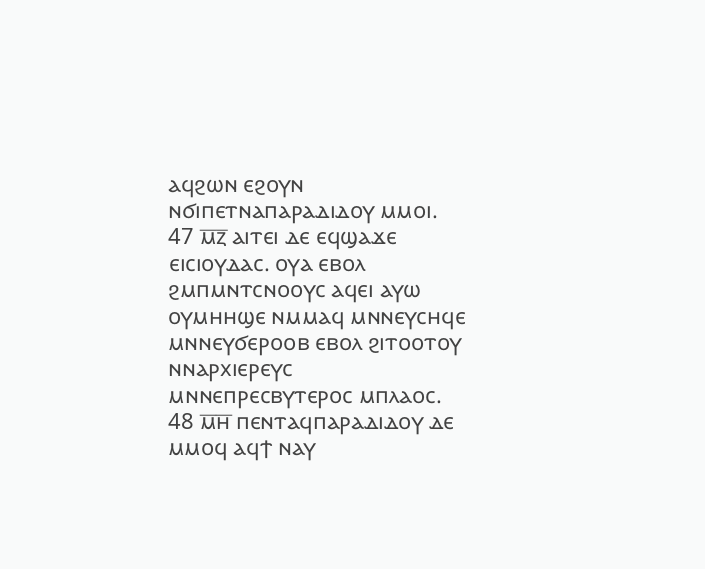ⲁϥϩⲱⲛ ⲉϩⲟⲩⲛ ⲛϭⲓⲡⲉⲧⲛⲁⲡⲁⲣⲁⲇⲓⲇⲟⲩ ⲙⲙⲟⲓ.
47 ⲙ̅ⲍ̅ ⲁⲓⲧⲉⲓ ⲇⲉ ⲉϥϣⲁϫⲉ ⲉⲓⲥⲓⲟⲩⲇⲁⲥ. ⲟⲩⲁ ⲉⲃⲟⲗ ϩⲙⲡⲙⲛⲧⲥⲛⲟⲟⲩⲥ ⲁϥⲉⲓ ⲁⲩⲱ ⲟⲩⲙⲏⲏϣⲉ ⲛⲙⲙⲁϥ ⲙⲛⲛⲉⲩⲥⲏϥⲉ ⲙⲛⲛⲉⲩϭⲉⲣⲟⲟⲃ ⲉⲃⲟⲗ ϩⲓⲧⲟⲟⲧⲟⲩ ⲛⲛⲁⲣⲭⲓⲉⲣⲉⲩⲥ ⲙⲛⲛⲉⲡⲣⲉⲥⲃⲩⲧⲉⲣⲟⲥ ⲙⲡⲗⲁⲟⲥ.
48 ⲙ̅ⲏ̅ ⲡⲉⲛⲧⲁϥⲡⲁⲣⲁⲇⲓⲇⲟⲩ ⲇⲉ ⲙⲙⲟϥ ⲁϥϯ ⲛⲁⲩ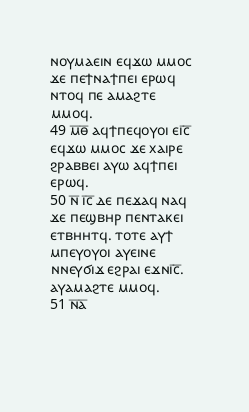ⲛⲟⲩⲙⲁⲉⲓⲛ ⲉϥϫⲱ ⲙⲙⲟⲥ ϫⲉ ⲡⲉϯⲛⲁϯⲡⲉⲓ ⲉⲣⲱϥ ⲛⲧⲟϥ ⲡⲉ ⲁⲙⲁϩⲧⲉ ⲙⲙⲟϥ.
49 ⲙ̅ⲑ̅ ⲁϥϯⲡⲉϥⲟⲩⲟⲓ ⲉⲓ̅ⲥ̅ ⲉϥϫⲱ ⲙⲙⲟⲥ ϫⲉ ⲭⲁⲓⲣⲉ ϩⲣⲁⲃⲃⲉⲓ ⲁⲩⲱ ⲁϥϯⲡⲉⲓ ⲉⲣⲱϥ.
50 ⲛ̅ ⲓ̅ⲥ̅ ⲇⲉ ⲡⲉϫⲁϥ ⲛⲁϥ ϫⲉ ⲡⲉϣⲃⲏⲣ ⲡⲉⲛⲧⲁⲕⲉⲓ ⲉⲧⲃⲏⲏⲧϥ. ⲧⲟⲧⲉ ⲁⲩϯ ⲙⲡⲉⲩⲟⲩⲟⲓ ⲁⲩⲉⲓⲛⲉ ⲛⲛⲉⲩϭⲓϫ ⲉϩⲣⲁⲓ ⲉϫⲛⲓ̅ⲥ̅. ⲁⲩⲁⲙⲁϩⲧⲉ ⲙⲙⲟϥ.
51 ⲛ̅ⲁ̅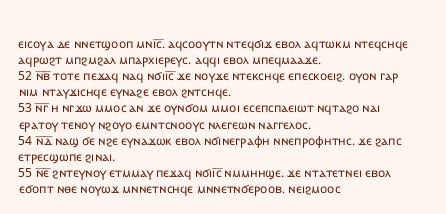ⲉⲓⲥⲟⲩⲁ ⲇⲉ ⲛⲛⲉⲧϣⲟⲟⲡ ⲙⲛⲓ̅ⲥ̅. ⲁϥⲥⲟⲟⲩⲧⲛ ⲛⲧⲉϥϭⲓϫ ⲉⲃⲟⲗ ⲁϥⲧⲱⲕⲙ ⲛⲧⲉϥⲥⲏϥⲉ ⲁϥⲣⲱϩⲧ ⲙⲡϩⲙϩⲁⲗ ⲙⲡⲁⲣⲭⲓⲉⲣⲉⲩⲥ. ⲁϥϥⲓ ⲉⲃⲟⲗ ⲙⲡⲉϥⲙⲁⲁϫⲉ.
52 ⲛ̅ⲃ̅ ⲧⲟⲧⲉ ⲡⲉϫⲁϥ ⲛⲁϥ ⲛϭⲓⲓ̅ⲥ̅ ϫⲉ ⲛⲟⲩϫⲉ ⲛⲧⲉⲕⲥⲏϥⲉ ⲉⲡⲉⲥⲕⲟⲉⲓϩ. ⲟⲩⲟⲛ ⲅⲁⲣ ⲛⲓⲙ ⲛⲧⲁⲩϫⲓⲥⲏϥⲉ ⲉⲩⲛⲁϩⲉ ⲉⲃⲟⲗ ϩⲛⲧⲥⲏϥⲉ.
53 ⲛ̅ⲅ̅ ⲏ ⲛⲅϫⲱ ⲙⲙⲟⲥ ⲁⲛ ϫⲉ ⲟⲩⲛϭⲟⲙ ⲙⲙⲟⲓ ⲉⲥⲉⲡⲥⲡⲁⲉⲓⲱⲧ ⲛϥⲧⲁϩⲟ ⲛⲁⲓ ⲉⲣⲁⲧⲟⲩ ⲧⲉⲛⲟⲩ ⲛϩⲟⲩⲟ ⲉⲙⲛⲧⲥⲛⲟⲟⲩⲥ ⲛⲗⲉⲅⲉⲱⲛ ⲛⲁⲅⲅⲉⲗⲟⲥ.
54 ⲛ̅ⲇ̅ ⲛⲁϣ ϭⲉ ⲛϩⲉ ⲉⲩⲛⲁϫⲱⲕ ⲉⲃⲟⲗ ⲛϭⲓⲛⲉⲅⲣⲁⲫⲏ ⲛⲛⲉⲡⲣⲟⲫⲏⲧⲏⲥ. ϫⲉ ϩⲁⲡⲥ ⲉⲧⲣⲉⲥϣⲱⲡⲉ ϩⲓⲛⲁⲓ.
55 ⲛ̅ⲉ̅ ϩⲛⲧⲉⲩⲛⲟⲩ ⲉⲧⲙⲙⲁⲩ ⲡⲉϫⲁϥ ⲛϭⲓⲓ̅ⲥ̅ ⲛⲙⲙⲏⲏϣⲉ. ϫⲉ ⲛⲧⲁⲧⲉⲧⲛⲉⲓ ⲉⲃⲟⲗ ⲉϭⲟⲡⲧ ⲛⲑⲉ ⲛⲟⲩⲱϫ ⲙⲛⲛⲉⲧⲛⲥⲏϥⲉ ⲙⲛⲛⲉⲧⲛϭⲉⲣⲟⲟⲃ. ⲛⲉⲓϩⲙⲟⲟⲥ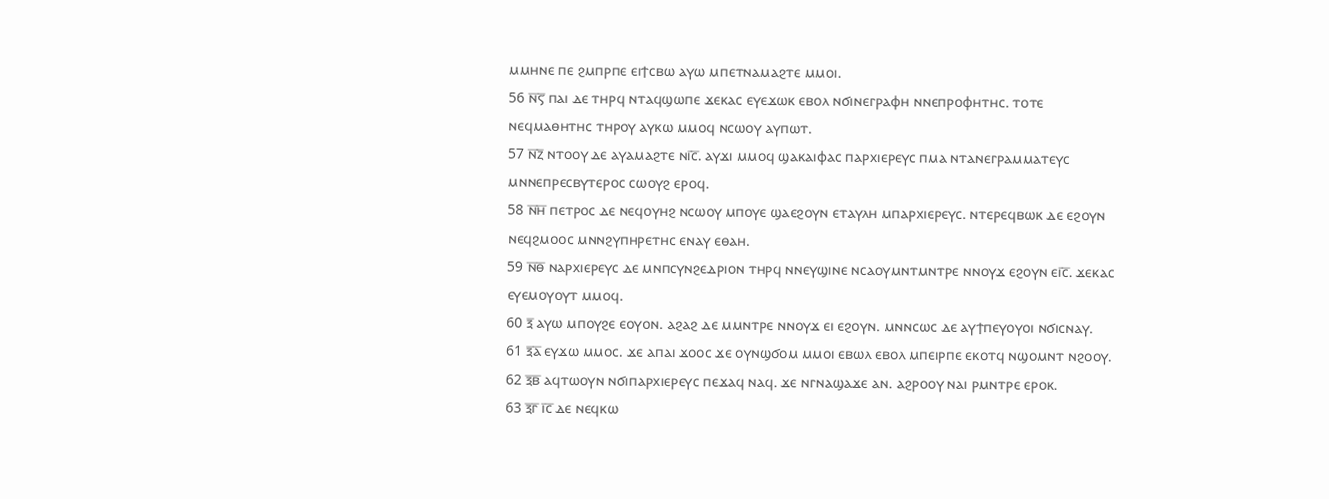ⲙⲙⲏⲛⲉ ⲡⲉ ϩⲙⲡⲣⲡⲉ ⲉⲓϯⲥⲃⲱ ⲁⲩⲱ ⲙⲡⲉⲧⲛⲁⲙⲁϩⲧⲉ ⲙⲙⲟⲓ.
56 ⲛ̅ⲋ̅ ⲡⲁⲓ ⲇⲉ ⲧⲏⲣϥ ⲛⲧⲁϥϣⲱⲡⲉ ϫⲉⲕⲁⲥ ⲉⲩⲉϫⲱⲕ ⲉⲃⲟⲗ ⲛϭⲓⲛⲉⲅⲣⲁⲫⲏ ⲛⲛⲉⲡⲣⲟⲫⲏⲧⲏⲥ. ⲧⲟⲧⲉ ⲛⲉϥⲙⲁⲑⲏⲧⲏⲥ ⲧⲏⲣⲟⲩ ⲁⲩⲕⲱ ⲙⲙⲟϥ ⲛⲥⲱⲟⲩ ⲁⲩⲡⲱⲧ.
57 ⲛ̅ⲍ̅ ⲛⲧⲟⲟⲩ ⲇⲉ ⲁⲩⲁⲙⲁϩⲧⲉ ⲛⲓ̅ⲥ̅. ⲁⲩϫⲓ ⲙⲙⲟϥ ϣⲁⲕⲁⲓⲫⲁⲥ ⲡⲁⲣⲭⲓⲉⲣⲉⲩⲥ ⲡⲙⲁ ⲛⲧⲁⲛⲉⲅⲣⲁⲙⲙⲁⲧⲉⲩⲥ ⲙⲛⲛⲉⲡⲣⲉⲥⲃⲩⲧⲉⲣⲟⲥ ⲥⲱⲟⲩϩ ⲉⲣⲟϥ.
58 ⲛ̅ⲏ̅ ⲡⲉⲧⲣⲟⲥ ⲇⲉ ⲛⲉϥⲟⲩⲏϩ ⲛⲥⲱⲟⲩ ⲙⲡⲟⲩⲉ ϣⲁⲉϩⲟⲩⲛ ⲉⲧⲁⲩⲗⲏ ⲙⲡⲁⲣⲭⲓⲉⲣⲉⲩⲥ. ⲛⲧⲉⲣⲉϥⲃⲱⲕ ⲇⲉ ⲉϩⲟⲩⲛ ⲛⲉϥϩⲙⲟⲟⲥ ⲙⲛⲛϩⲩⲡⲏⲣⲉⲧⲏⲥ ⲉⲛⲁⲩ ⲉⲑⲁⲏ.
59 ⲛ̅ⲑ̅ ⲛⲁⲣⲭⲓⲉⲣⲉⲩⲥ ⲇⲉ ⲙⲛⲡⲥⲩⲛϩⲉⲇⲣⲓⲟⲛ ⲧⲏⲣϥ ⲛⲛⲉⲩϣⲓⲛⲉ ⲛⲥⲁⲟⲩⲙⲛⲧⲙⲛⲧⲣⲉ ⲛⲛⲟⲩϫ ⲉϩⲟⲩⲛ ⲉⲓ̅ⲥ̅. ϫⲉⲕⲁⲥ ⲉⲩⲉⲙⲟⲩⲟⲩⲧ ⲙⲙⲟϥ.
60 ⲝ̅ ⲁⲩⲱ ⲙⲡⲟⲩϩⲉ ⲉⲟⲩⲟⲛ. ⲁϩⲁϩ ⲇⲉ ⲙⲙⲛⲧⲣⲉ ⲛⲛⲟⲩϫ ⲉⲓ ⲉϩⲟⲩⲛ. ⲙⲛⲛⲥⲱⲥ ⲇⲉ ⲁⲩϯⲡⲉⲩⲟⲩⲟⲓ ⲛϭⲓⲥⲛⲁⲩ.
61 ⲝ̅ⲁ̅ ⲉⲩϫⲱ ⲙⲙⲟⲥ. ϫⲉ ⲁⲡⲁⲓ ϫⲟⲟⲥ ϫⲉ ⲟⲩⲛϣϭⲟⲙ ⲙⲙⲟⲓ ⲉⲃⲱⲗ ⲉⲃⲟⲗ ⲙⲡⲉⲓⲣⲡⲉ ⲉⲕⲟⲧϥ ⲛϣⲟⲙⲛⲧ ⲛϩⲟⲟⲩ.
62 ⲝ̅ⲃ̅ ⲁϥⲧⲱⲟⲩⲛ ⲛϭⲓⲡⲁⲣⲭⲓⲉⲣⲉⲩⲥ ⲡⲉϫⲁϥ ⲛⲁϥ. ϫⲉ ⲛⲅⲛⲁϣⲁϫⲉ ⲁⲛ. ⲁϩⲣⲟⲟⲩ ⲛⲁⲓ ⲣⲙⲛⲧⲣⲉ ⲉⲣⲟⲕ.
63 ⲝ̅ⲅ̅ ⲓ̅ⲥ̅ ⲇⲉ ⲛⲉϥⲕⲱ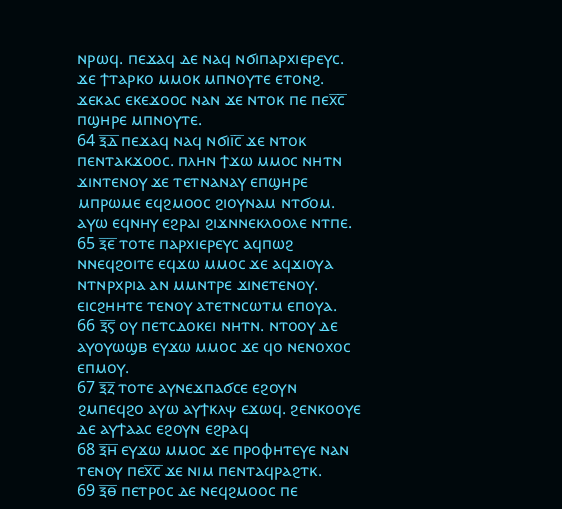ⲛⲣⲱϥ. ⲡⲉϫⲁϥ ⲇⲉ ⲛⲁϥ ⲛϭⲓⲡⲁⲣⲭⲓⲉⲣⲉⲩⲥ. ϫⲉ ϯⲧⲁⲣⲕⲟ ⲙⲙⲟⲕ ⲙⲡⲛⲟⲩⲧⲉ ⲉⲧⲟⲛϩ. ϫⲉⲕⲁⲥ ⲉⲕⲉϫⲟⲟⲥ ⲛⲁⲛ ϫⲉ ⲛⲧⲟⲕ ⲡⲉ ⲡⲉⲭ̅ⲥ̅ ⲡϣⲏⲣⲉ ⲙⲡⲛⲟⲩⲧⲉ.
64 ⲝ̅ⲇ̅ ⲡⲉϫⲁϥ ⲛⲁϥ ⲛϭⲓⲓ̅ⲥ̅ ϫⲉ ⲛⲧⲟⲕ ⲡⲉⲛⲧⲁⲕϫⲟⲟⲥ. ⲡⲗⲏⲛ ϯϫⲱ ⲙⲙⲟⲥ ⲛⲏⲧⲛ ϫⲓⲛⲧⲉⲛⲟⲩ ϫⲉ ⲧⲉⲧⲛⲁⲛⲁⲩ ⲉⲡϣⲏⲣⲉ ⲙⲡⲣⲱⲙⲉ ⲉϥϩⲙⲟⲟⲥ ϩⲓⲟⲩⲛⲁⲙ ⲛⲧϭⲟⲙ. ⲁⲩⲱ ⲉϥⲛⲏⲩ ⲉϩⲣⲁⲓ ϩⲓϫⲛⲛⲉⲕⲗⲟⲟⲗⲉ ⲛⲧⲡⲉ.
65 ⲝ̅ⲉ̅ ⲧⲟⲧⲉ ⲡⲁⲣⲭⲓⲉⲣⲉⲩⲥ ⲁϥⲡⲱϩ ⲛⲛⲉϥϩⲟⲓⲧⲉ ⲉϥϫⲱ ⲙⲙⲟⲥ ϫⲉ ⲁϥϫⲓⲟⲩⲁ ⲛⲧⲛⲣⲭⲣⲓⲁ ⲁⲛ ⲙⲙⲛⲧⲣⲉ ϫⲓⲛⲉⲧⲉⲛⲟⲩ. ⲉⲓⲥϩⲏⲏⲧⲉ ⲧⲉⲛⲟⲩ ⲁⲧⲉⲧⲛⲥⲱⲧⲙ ⲉⲡⲟⲩⲁ.
66 ⲝ̅ⲋ̅ ⲟⲩ ⲡⲉⲧⲥⲇⲟⲕⲉⲓ ⲛⲏⲧⲛ. ⲛⲧⲟⲟⲩ ⲇⲉ ⲁⲩⲟⲩⲱϣⲃ ⲉⲩϫⲱ ⲙⲙⲟⲥ ϫⲉ ϥⲟ ⲛⲉⲛⲟⲭⲟⲥ ⲉⲡⲙⲟⲩ.
67 ⲝ̅ⲍ̅ ⲧⲟⲧⲉ ⲁⲩⲛⲉϫⲡⲁϭⲥⲉ ⲉϩⲟⲩⲛ ϩⲙⲡⲉϥϩⲟ ⲁⲩⲱ ⲁⲩϯⲕⲗⲯ ⲉϫⲱϥ. ϩⲉⲛⲕⲟⲟⲩⲉ ⲇⲉ ⲁⲩϯⲁⲁⲥ ⲉϩⲟⲩⲛ ⲉϩⲣⲁϥ
68 ⲝ̅ⲏ̅ ⲉⲩϫⲱ ⲙⲙⲟⲥ ϫⲉ ⲡⲣⲟⲫⲏⲧⲉⲩⲉ ⲛⲁⲛ ⲧⲉⲛⲟⲩ ⲡⲉⲭ̅ⲥ̅ ϫⲉ ⲛⲓⲙ ⲡⲉⲛⲧⲁϥⲣⲁϩⲧⲕ.
69 ⲝ̅ⲑ̅ ⲡⲉⲧⲣⲟⲥ ⲇⲉ ⲛⲉϥϩⲙⲟⲟⲥ ⲡⲉ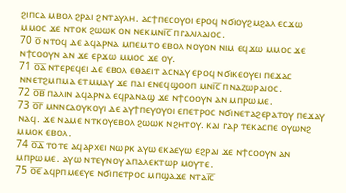ϩⲓⲡⲥⲁ ⲙⲃⲟⲗ ϩⲣⲁⲓ ϩⲛⲧⲁⲩⲗⲏ. ⲁⲥϯⲡⲉⲥⲟⲩⲟⲓ ⲉⲣⲟϥ ⲛϭⲓⲟⲩϩⲙϩⲁⲗ ⲉⲥϫⲱ ⲙⲙⲟⲥ ϫⲉ ⲛⲧⲟⲕ ϩⲱⲱⲕ ⲟⲛ ⲛⲉⲕⲙⲛⲓ̅ⲥ̅ ⲡⲅⲁⲗⲓⲗⲁⲓⲟⲥ.
70 ⲟ̅ ⲛⲧⲟϥ ⲇⲉ ⲁϥⲁⲣⲛⲁ ⲙⲡⲉⲙⲧⲟ ⲉⲃⲟⲗ ⲛⲟⲩⲟⲛ ⲛⲓⲙ ⲉϥϫⲱ ⲙⲙⲟⲥ ϫⲉ ⲛϯⲥⲟⲟⲩⲛ ⲁⲛ ϫⲉ ⲉⲣϫⲱ ⲙⲙⲟⲥ ϫⲉ ⲟⲩ.
71 ⲟ̅ⲁ̅ ⲛⲧⲉⲣⲉϥⲉⲓ ⲇⲉ ⲉⲃⲟⲗ ⲉⲑⲁⲉⲓⲧ ⲁⲥⲛⲁⲩ ⲉⲣⲟϥ ⲛϭⲓⲕⲉⲟⲩⲉⲓ ⲡⲉϫⲁⲥ ⲛⲛⲉⲧϩⲙⲡⲙⲁ ⲉⲧⲙⲙⲁⲩ ϫⲉ ⲡⲁⲓ ⲉⲛⲉϥϣⲟⲟⲡ ⲙⲛⲓ̅ⲥ̅ ⲡⲛⲁⲍⲱⲣⲁⲓⲟⲥ.
72 ⲟ̅ⲃ̅ ⲡⲁⲗⲓⲛ ⲁϥⲁⲣⲛⲁ ⲉϥⲣⲁⲛⲁϣ ϫⲉ ⲛϯⲥⲟⲟⲩⲛ ⲁⲛ ⲙⲡⲣⲱⲙⲉ.
73 ⲟ̅ⲅ̅ ⲙⲛⲛⲥⲁⲟⲩⲕⲟⲩⲓ ⲇⲉ ⲁⲩϯⲡⲉⲩⲟⲩⲟⲓ ⲉⲡⲉⲧⲣⲟⲥ ⲛϭⲓⲛⲉⲧⲁϩⲉⲣⲁⲧⲟⲩ ⲡⲉϫⲁⲩ ⲛⲁϥ. ϫⲉ ⲛⲁⲙⲉ ⲛⲧⲕⲟⲩⲉⲃⲟⲗ ϩⲱⲱⲕ ⲛϩⲏⲧⲟⲩ. ⲕⲁⲓ ⲅⲁⲣ ⲧⲉⲕⲁⲥⲡⲉ ⲟⲩⲱⲛϩ ⲙⲙⲟⲕ ⲉⲃⲟⲗ.
74 ⲟ̅ⲇ̅ ⲧⲟⲧⲉ ⲁϥⲁⲣⲭⲉⲓ ⲛⲱⲣⲕ ⲁⲩⲱ ⲉⲕⲁⲉⲩⲱ ⲉϩⲣⲁⲓ ϫⲉ ⲛϯⲥⲟⲟⲩⲛ ⲁⲛ ⲙⲡⲣⲱⲙⲉ. ⲁⲩⲱ ⲛⲧⲉⲩⲛⲟⲩ ⲁⲡⲁⲗⲉⲕⲧⲱⲣ ⲙⲟⲩⲧⲉ.
75 ⲟ̅ⲉ̅ ⲁϥⲣⲡⲙⲉⲉⲩⲉ ⲛϭⲓⲡⲉⲧⲣⲟⲥ ⲙⲡϣⲁϫⲉ ⲛⲧⲁⲓ̅ⲥ̅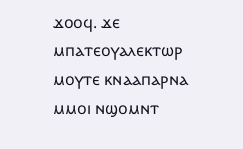ϫⲟⲟϥ. ϫⲉ ⲙⲡⲁⲧⲉⲟⲩⲁⲗⲉⲕⲧⲱⲣ ⲙⲟⲩⲧⲉ ⲕⲛⲁⲁⲡⲁⲣⲛⲁ ⲙⲙⲟⲓ ⲛϣⲟⲙⲛⲧ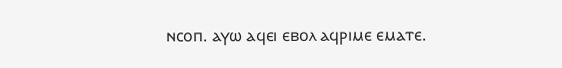ⲛⲥⲟⲡ. ⲁⲩⲱ ⲁϥⲉⲓ ⲉⲃⲟⲗ ⲁϥⲣⲓⲙⲉ ⲉⲙⲁⲧⲉ.